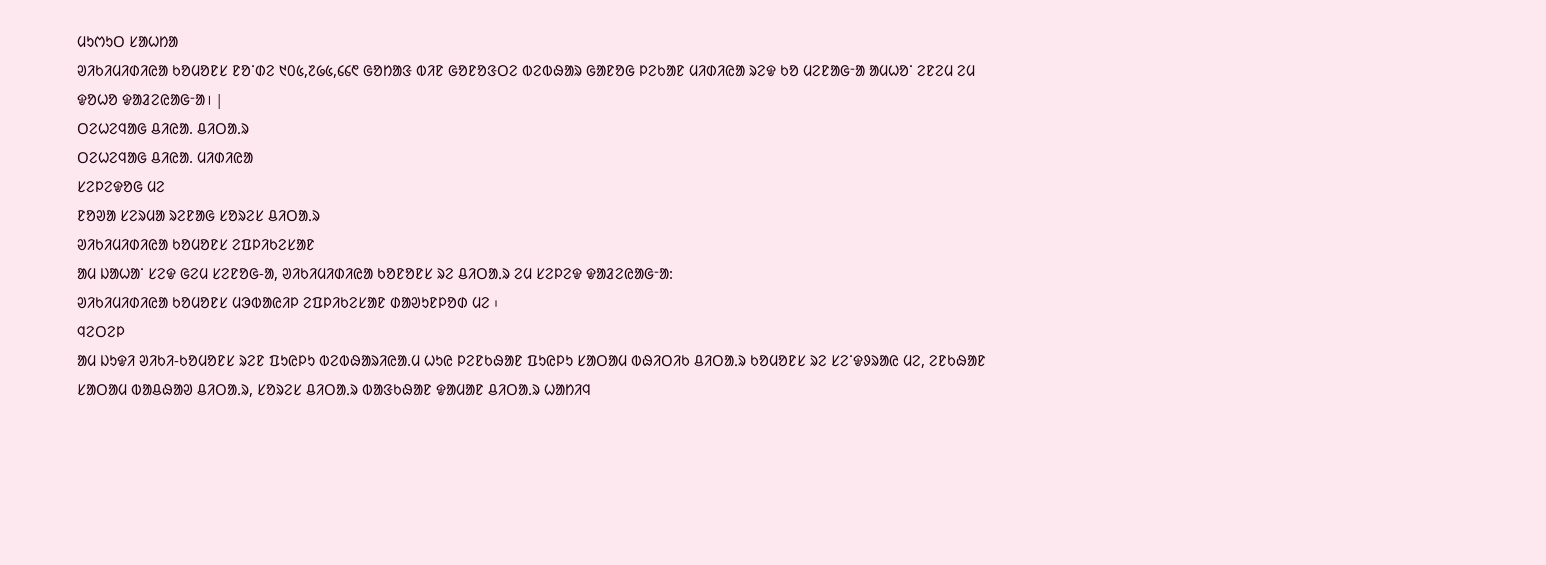ᱢᱩᱬᱩᱛ ᱥᱟᱦᱴᱟ
ᱣᱤᱠᱤᱢᱤᱰᱤᱭᱟ ᱠᱚᱢᱚᱱᱥ ᱱᱚᱸᱰᱮ ᱑᱐᱕,᱗᱙᱕,᱔᱔᱖ ᱜᱚᱴᱟᱝ ᱵᱤᱱ ᱜᱚᱱᱚᱝᱛᱮ ᱵᱮᱵᱷᱟᱨ ᱜᱟᱱᱚᱜ ᱞᱮᱠᱟᱱ ᱢᱤᱰᱤᱭᱟ ᱨᱮᱫ ᱠᱚ ᱢᱮᱱᱟᱜᱼᱟ ᱟᱢᱦᱚᱸ ᱮᱱᱮᱢ ᱮᱢ
ᱫᱚᱦᱚ ᱫᱟᱲᱮᱭᱟᱜᱼᱟ। |
ᱛᱮᱦᱮᱧᱟᱜ ᱪᱤᱭᱟ. ᱪᱤᱛᱟᱹᱨ
ᱛᱮᱦᱮᱧᱟᱜ ᱪᱤᱭᱟ. ᱢᱤᱰᱤᱭᱟ
ᱥᱮᱞᱮᱫᱚᱜ ᱢᱮ
ᱱᱚᱣᱟ ᱥᱮᱨᱢᱟ ᱨᱮᱱᱟᱜ ᱥᱚᱨᱮᱥ ᱪᱤᱛᱟᱹᱨ
ᱣᱤᱠᱤᱢᱤᱰᱤᱭᱟ ᱠᱚᱢᱚᱱᱥ ᱮᱯᱞᱤᱠᱮᱥᱟᱱ
ᱟᱢ ᱡᱟᱦᱟᱸ ᱥᱮᱫ ᱜᱮᱢ ᱥᱮᱱᱚᱜ-ᱟ, ᱣᱤᱠᱤᱢᱤᱰᱤᱭᱟ ᱠᱚᱱᱚᱱᱥ ᱨᱮ ᱪᱤᱛᱟᱹᱨ ᱮᱢ ᱥᱮᱞᱮᱫ ᱫᱟᱲᱮᱭᱟᱜᱼᱟ:
ᱣᱤᱠᱤᱢᱤᱰᱤᱭᱟ ᱠᱚᱢᱚᱱᱥ ᱢᱳᱵᱟᱭᱤᱞ ᱮᱯᱞᱤᱠᱮᱥᱟᱱ ᱰᱟᱣᱩᱱᱞᱚᱰ ᱢᱮ ᱾
ᱧᱮᱛᱮᱞ
ᱟᱢ ᱡᱩᱫᱤ ᱣᱤᱠᱤ-ᱠᱚᱢᱚᱱᱥ ᱨᱮᱱ ᱯᱩᱭᱞᱩ ᱵᱮᱵᱷᱟᱨᱤᱭᱟ.ᱢ ᱦᱩᱭ ᱞᱮᱱᱠᱷᱟᱱ ᱯᱩᱭᱞᱩ ᱥᱟᱛᱟᱢ ᱵᱷᱤᱛᱤᱠ ᱪᱤᱛᱟᱹᱨ ᱠᱚᱢᱚᱱᱥ ᱨᱮ ᱥᱮᱸᱫᱽᱨᱟᱭ ᱢᱮ, ᱮᱱᱠᱷᱟᱱ ᱥᱟᱛᱟᱢ ᱵᱟᱪᱷᱟᱣ ᱪᱤᱛᱟᱹᱨ, ᱥᱚᱨᱮᱥ ᱪᱤᱛᱟᱹᱨ ᱵᱟᱝᱠᱷᱟᱱ ᱫᱟᱢᱟᱱ ᱪᱤᱛᱟᱹᱨ ᱦᱟᱴᱤᱧ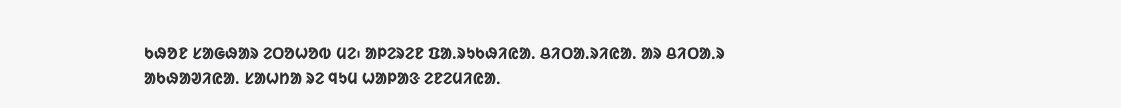ᱠᱷᱚᱱ ᱥᱟᱜᱷᱟᱨ ᱮᱛᱚᱦᱚᱵ ᱢᱮ᱾ ᱟᱞᱮᱨᱮᱱ ᱯᱟ.ᱨᱩᱠᱷᱤᱭᱟ. ᱪᱤᱛᱟ.ᱨᱤᱭᱟ. ᱟᱨ ᱪᱤᱛᱟᱹᱨ ᱟᱠᱷᱟᱣᱤᱭᱟ. ᱥᱟᱦᱴᱟ ᱨᱮ ᱧᱩᱢ ᱦᱟᱞᱟᱝ ᱮᱱᱮᱢᱤᱭᱟᱹ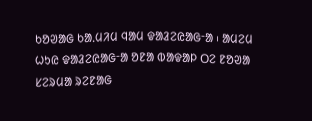ᱠᱚᱣᱟᱜ ᱠᱟᱹᱢᱤᱢ ᱧᱟᱢ ᱫᱟᱲᱮᱭᱟᱜᱼᱟ ᱾ ᱟᱢᱮᱢ ᱦᱩᱭ ᱫᱟᱲᱮᱭᱟᱜᱼᱟ ᱚᱱᱟ ᱵᱟᱫᱟᱞ ᱛᱮ ᱱᱚᱣᱟ ᱥᱮᱨᱢᱟ ᱨᱮᱱᱟᱜ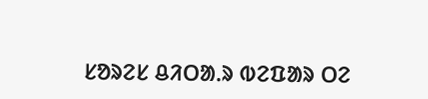ᱥᱚᱨᱮᱥ ᱪᱤᱛᱟᱹᱨ ᱵᱮᱯᱟᱨ ᱛᱮ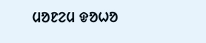ᱢᱚᱱᱮᱢ ᱫᱚᱦᱚ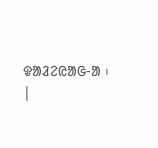ᱫᱟᱲᱮᱭᱟᱜ-ᱟ ᱾ |